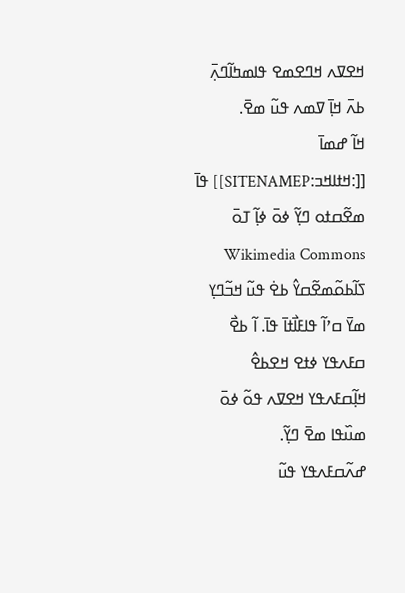ߞߐߜߍ ߞߣߐߘߐ ߟߊߘߤߊ߬ߣߍ߲߫ ߕߍ߫ ߞߊ߲߫ ߜߘߍ ߟߎ߬ ߘߐ߫.
ߞߊ߬ ߝߘߊ߫ [[:ߞߙߊߞߏ:SITENAMEP]] ߟߊ߫
ߘߐ߬ߛߙߋ ߣߌ߲߬ ߦߋ߫ ߦߊ߲߬ ߠߋ߫ Wikimedia Commons ߖߊ߬ߕߋ߬ߘߐ߬ߛߌ߮ ߕߐ߭ ߟߎ߬ ߞߏ߬ߣߌ߲ ߘߌ߫ ߛߴߊ߬ ߟߊߓߊ߯ߙߊ߫ ߟߊ߫. ߊ߬ ߕߐ߯ ߛߓߍߟߌ ߦߙߐ ߞߐߕߐ߮ ߞߊ߲߬ߛߓߍߟߌ ߞߐߜߍ ߟߋ߬ ߦߋ߫ ߘߎ߰ߟߊ ߘߐ߫ ߣߌ߲߬.
ߝߍ߬ߛߓߍߟߌ ߟߎ߬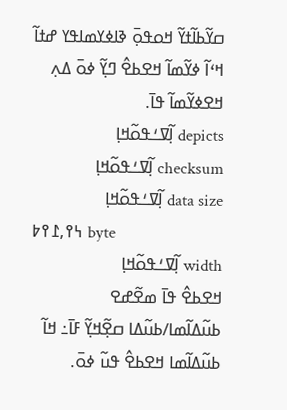ߛߌ߬ߕߊ߬ߙߌ߬ ߞߋߟߋ߲߫ ߢߊߦߌߘߊߟߌ ߝߙߊ߬ ߞߵߊ߬ ߦߌ߬ߘߊ߬ ߞߐߕߐ߮ ߣߌ߲߬ ߦߋ߫ ߡߍ߲ ߞߐߦߌ߬ߘߊ߬ ߟߊ߫.
depicts ߊ߲߬ߜߑߟߋ߬ߞߊ߲
checksum ߊ߲߬ߜߑߟߋ߬ߞߊ߲
data size ߊ߲߬ߜߑߟߋ߬ߞߊ߲
߆߉,߁߉߈ byte
width ߊ߲߬ߜߑߟߋ߬ߞߊ߲
ߞߐߕߐ߮ ߟߊ߫ ߘߐ߬ߝߐ
ߕߎ߬ߡߊ߬ߘߊ/ߕߎ߬ߡߊ ߛߐ߲߬ߞߌ߲߬ ߓߊ߫߸ ߞߊ߬ ߕߎ߬ߡߊ߬ߘߊ ߞߐߕߐ߮ ߟߎ߬ ߦߋ߫.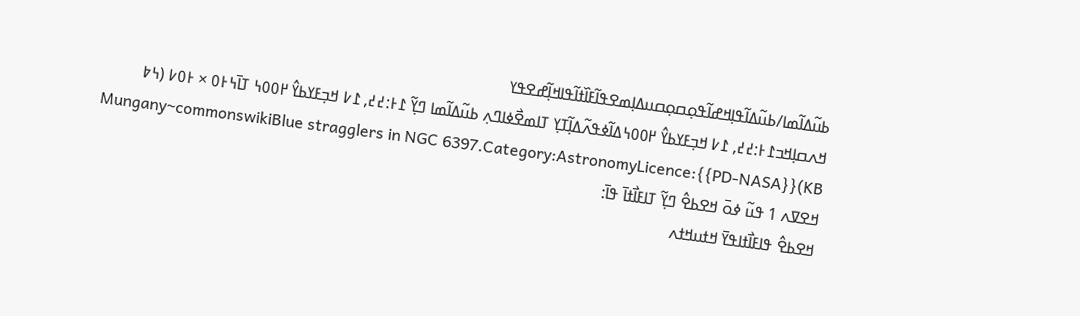ߕߎ߬ߡߊ߬ߘߊ/ߕߎ߬ߡߊ߬ߟߊ߲ߞߝߊ߬ߟߋ߲ߛߋ߲ߛߎߡߊ߲ߘߐߟߊ߬ߓߊ߰ߙߊ߬ߟߊߞߊ߲߬ߝߐߟߌ
ߞߍߛߊ߲ߞߏ߁߅:߄߄, ߁߇ ߞߏ߲ߓߌߕߌ߮ ߂߀߀߆ߡߊ߬ߦߟߍ߬ߡߊ߲߬ߠߌ߲ ߠߊߘߐ߯ߦߊߣߍ߲ ߕߎ߬ߡߊ߬ߘߊ ߣߌ߲߬ ߁߅:߄߄, ߁߇ ߞߏ߲ߓߌߕߌ߮ ߂߀߀߆ ߠߊ߫߆߅߀ × ߅߀߇ (߆߈ KB)Mungany~commonswikiBlue stragglers in NGC 6397.Category:AstronomyLicence:{{PD-NASA}}
ߞߐߜߍ 1 ߟߎ߬ ߦߋ߫ ߞߐߕߐ߮ ߣߌ߲߬ ߠߊߓߊ߯ߙߊ߫ ߟߊ߫:
ߞߐߕߐ߮ ߟߊߓߊ߯ߙߊߟߌ߫ ߞߙߎߞߙߍ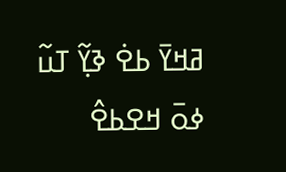ߥߞߌ߫ ߕߐ߭ ߢߌ߲߬ ߠߎ߬ ߦߋ߫ ߞߐߕߐ߮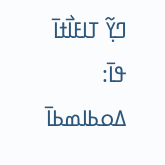ߣߌ߲߬ ߠߊߓߊ߯ߙߊ߫ ߟߊ߫:
ߡߋߕߊߘߕߊ߫